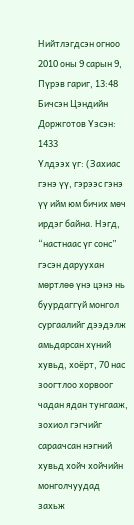Нийтлэгдсэн огноо 2010 оны 9 сарын 9, Пүрэв гариг, 13:48 Бичсэн Цэндийн Доржготов Үзсэн: 1433
Үлдээх үг: (Захиас гэнэ үү, гэрээс гэнэ үү ийм юм бичих мөч ирдэг байна. Нэгд, “настнаас үг сонс” гэсэн даруухан мөртлөө үнэ цэнэ нь буурдаггүй монгол сургаалийг дээдэлж амьдарсан хүний хувьд, хоёрт, 70 нас зоогтлоо хорвоог чадан ядан тунгааж, зохиол гэгчийг сараачсан нэгний хувьд хойч хойчийн монголчуудад захьж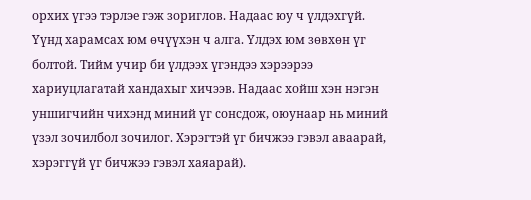орхих үгээ тэрлэе гэж зориглов. Надаас юу ч үлдэхгүй. Үүнд харамсах юм өчүүхэн ч алга. Үлдэх юм зөвхөн үг болтой. Тийм учир би үлдээх үгэндээ хэрээрээ хариуцлагатай хандахыг хичээв. Надаас хойш хэн нэгэн уншигчийн чихэнд миний үг сонсдож, оюунаар нь миний үзэл зочилбол зочилог. Хэрэгтэй үг бичжээ гэвэл аваарай, хэрэггүй үг бичжээ гэвэл хаяарай).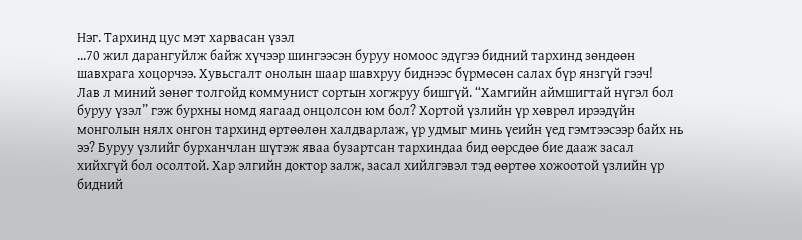Нэг. Тархинд цус мэт харвасан үзэл
...70 жил дарангуйлж байж хүчээр шингээсэн буруу номоос эдүгээ бидний тархинд зөндөөн шавхрага хоцорчээ. Хувьсгалт онолын шаар шавхруу биднээс бүрмөсөн салах бүр янзгүй гээч!
Лав л миний зөнөг толгойд коммунист сортын хогжруу бишгүй. “Хамгийн аймшигтай нүгэл бол буруу үзэл” гэж бурхны номд яагаад онцолсон юм бол? Хортой үзлийн үр хөврөл ирээдүйн монголын нялх онгон тархинд өртөөлөн халдварлаж, үр удмыг минь үеийн үед гэмтээсээр байх нь ээ? Буруу үзлийг бурханчлан шүтэж яваа бузартсан тархиндаа бид өөрсдөө бие дааж засал хийхгүй бол осолтой. Хар элгийн доктор залж, засал хийлгэвэл тэд өөртөө хожоотой үзлийн үр бидний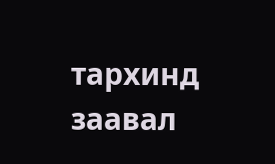тархинд заавал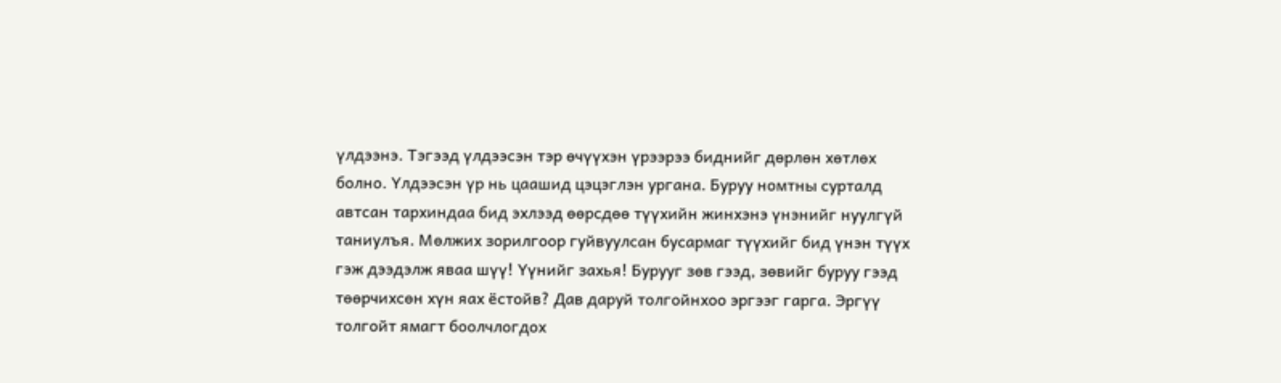үлдээнэ. Тэгээд үлдээсэн тэр өчүүхэн үрээрээ биднийг дөрлөн хөтлөх болно. Үлдээсэн үр нь цаашид цэцэглэн ургана. Буруу номтны сурталд автсан тархиндаа бид эхлээд өөрсдөө түүхийн жинхэнэ үнэнийг нуулгүй таниулъя. Мөлжих зорилгоор гуйвуулсан бусармаг түүхийг бид үнэн түүх гэж дээдэлж яваа шүү! Үүнийг захья! Бурууг зөв гээд, зөвийг буруу гээд төөрчихсөн хүн яах ёстойв? Дав даруй толгойнхоо эргээг гарга. Эргүү толгойт ямагт боолчлогдох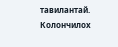тавилантай. Колончилох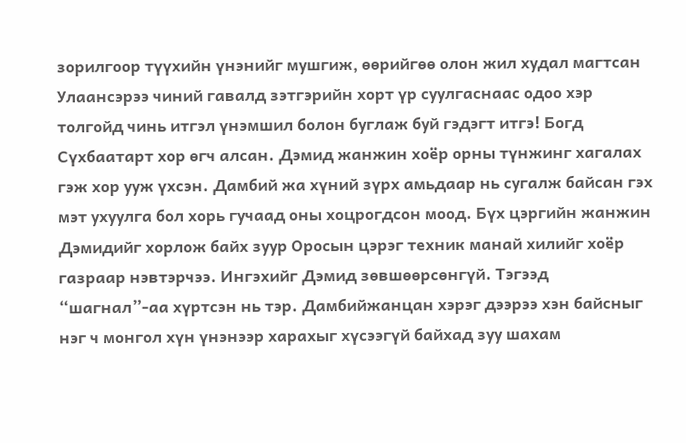зорилгоор түүхийн үнэнийг мушгиж, өөрийгөө олон жил худал магтсан Улаансэрээ чиний гавалд зэтгэрийн хорт үр суулгаснаас одоо хэр толгойд чинь итгэл үнэмшил болон буглаж буй гэдэгт итгэ! Богд Сүхбаатарт хор өгч алсан. Дэмид жанжин хоёр орны түнжинг хагалах гэж хор ууж үхсэн. Дамбий жа хүний зүрх амьдаар нь сугалж байсан гэх мэт ухуулга бол хорь гучаад оны хоцрогдсон моод. Бүх цэргийн жанжин Дэмидийг хорлож байх зуур Оросын цэрэг техник манай хилийг хоёр газраар нэвтэрчээ. Ингэхийг Дэмид зөвшөөрсөнгүй. Тэгээд “шагнал”-аа хүртсэн нь тэр. Дамбийжанцан хэрэг дээрээ хэн байсныг нэг ч монгол хүн үнэнээр харахыг хүсээгүй байхад зуу шахам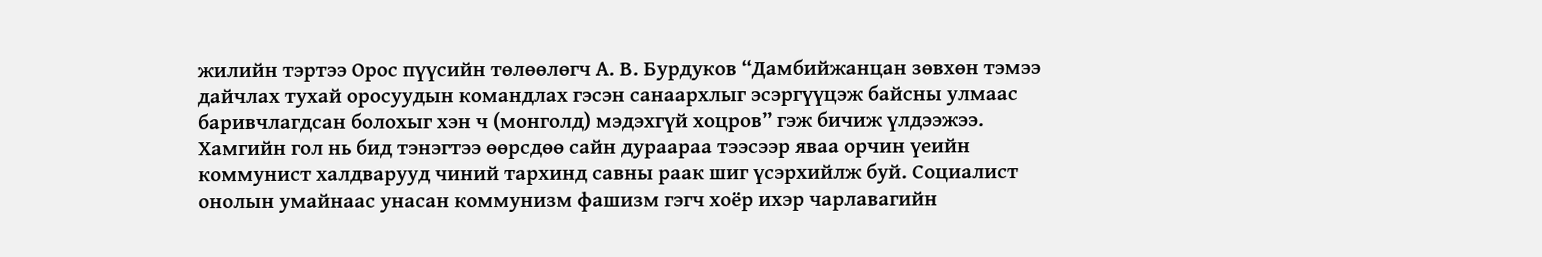жилийн тэртээ Орос пүүсийн төлөөлөгч А. В. Бурдуков “Дамбийжанцан зөвхөн тэмээ дайчлах тухай оросуудын командлах гэсэн санаархлыг эсэргүүцэж байсны улмаас баривчлагдсан болохыг хэн ч (монголд) мэдэхгүй хоцров” гэж бичиж үлдээжээ. Хамгийн гол нь бид тэнэгтээ өөрсдөө сайн дураараа тээсээр яваа орчин үеийн коммунист халдварууд чиний тархинд савны раак шиг үсэрхийлж буй. Социалист онолын умайнаас унасан коммунизм фашизм гэгч хоёр ихэр чарлавагийн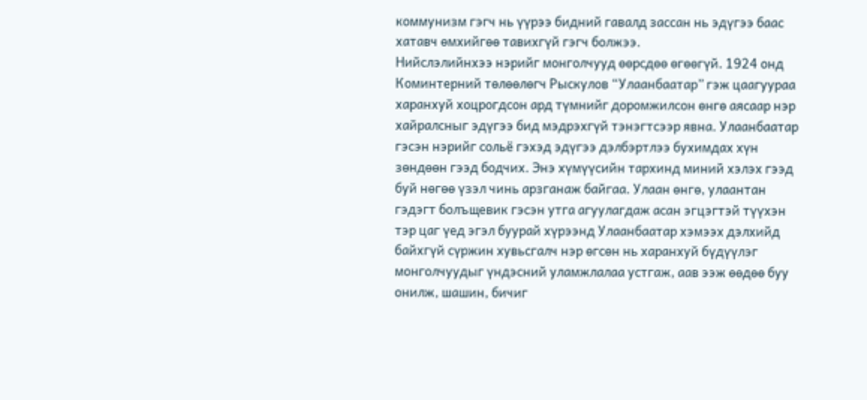коммунизм гэгч нь үүрээ бидний гавалд зассан нь эдүгээ баас хатавч өмхийгөө тавихгүй гэгч болжээ.
Нийслэлийнхээ нэрийг монголчууд өөрсдөө өгөөгүй. 1924 онд Коминтерний төлөөлөгч Рыскулов “Улаанбаатар” гэж цаагуураа харанхуй хоцрогдсон ард түмнийг доромжилсон өнгө аясаар нэр хайралсныг эдүгээ бид мэдрэхгүй тэнэгтсээр явна. Улаанбаатар гэсэн нэрийг сольё гэхэд эдүгээ дэлбэртлээ бухимдах хүн зөндөөн гээд бодчих. Энэ хүмүүсийн тархинд миний хэлэх гээд буй нөгөө үзэл чинь арзганаж байгаа. Улаан өнгө, улаантан гэдэгт болъщевик гэсэн утга агуулагдаж асан эгцэгтэй түүхэн тэр цаг үед эгэл буурай хүрээнд Улаанбаатар хэмээх дэлхийд байхгүй сүржин хувьсгалч нэр өгсөн нь харанхуй бүдүүлэг монголчуудыг үндэсний уламжлалаа устгаж, аав ээж өөдөө буу онилж, шашин, бичиг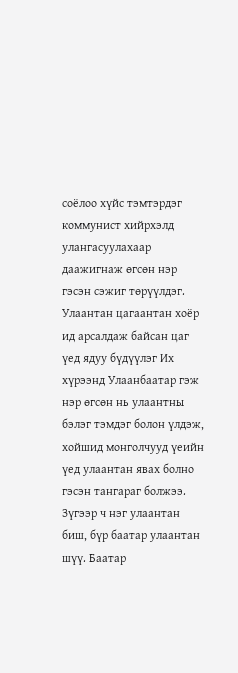соёлоо хүйс тэмтэрдэг коммунист хийрхэлд улангасуулахаар даажигнаж өгсөн нэр гэсэн сэжиг төрүүлдэг. Улаантан цагаантан хоёр ид арсалдаж байсан цаг үед ядуу бүдүүлэг Их хүрээнд Улаанбаатар гэж нэр өгсөн нь улаантны бэлэг тэмдэг болон үлдэж, хойшид монголчууд үеийн үед улаантан явах болно гэсэн тангараг болжээ. Зүгээр ч нэг улаантан биш, бүр баатар улаантан шүү. Баатар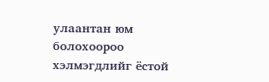улаантан юм болохоороо хэлмэгдлийг ёстой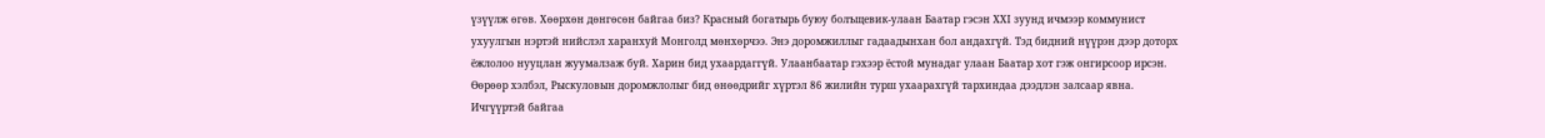үзүүлж өгөв. Хөөрхөн дөнгөсөн байгаа биз? Красный богатырь буюу болъщевик-улаан Баатар гэсэн ХХI зуунд ичмээр коммунист ухуулгын нэртэй нийслэл харанхуй Монголд мөнхөрчээ. Энэ доромжиллыг гадаадынхан бол андахгүй. Тэд бидний нүүрэн дээр доторх ёжлолоо нууцлан жуумалзаж буй. Харин бид ухаардаггүй. Улаанбаатар гэхээр ёстой мунадаг улаан Баатар хот гэж онгирсоор ирсэн. Өөрөөр хэлбэл, Рыскуловын доромжлолыг бид өнөөдрийг хүртэл 86 жилийн турш ухаарахгүй тархиндаа дээдлэн залсаар явна. Ичгүүртэй байгаа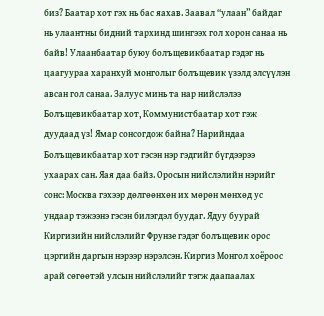биз? Баатар хот гэх нь бас яахав. Заавал “улаан” байдаг нь улаантны бидний тархинд шингээх гол хорон санаа нь байв! Улаанбаатар буюу болъщевикбаатар гэдэг нь цаагуураа харанхуй монголыг болъщевик үзэлд элсүүлэн авсан гол санаа. Залуус минь та нар нийслэлээ Болъщевикбаатар хот, Коммунистбаатар хот гэж дуудаад үз! Ямар сонсогдож байна? Нарийндаа Болъщевикбаатар хот гэсэн нэр гэдгийг бүгдээрээ ухаарах сан. Яая даа байз. Оросын нийслэлийн нэрийг сонс: Москва гэхээр дөлгөөнхөн их мөрөн мөнхөд ус ундаар тэжээнэ гэсэн билэгдэл буудаг. Ядуу буурай Киргизийн нийслэлийг Фрунзе гэдэг болъщевик орос цэргийн даргын нэрээр нэрэлсэн. Киргиз Монгол хоёроос арай сөгөөтэй улсын нийслэлийг тэгж даапаалах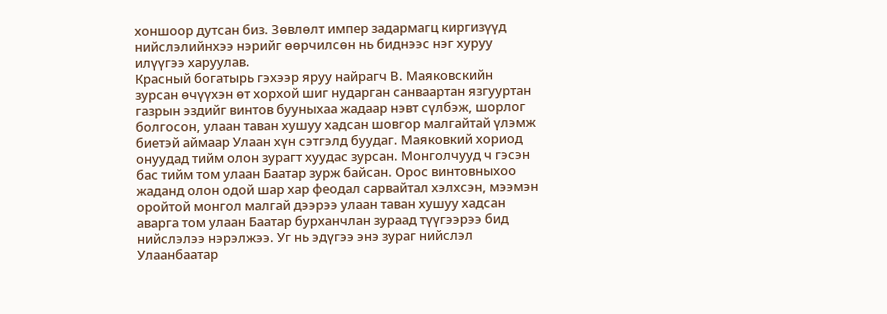хоншоор дутсан биз. Зөвлөлт импер задармагц киргизүүд нийслэлийнхээ нэрийг өөрчилсөн нь биднээс нэг хуруу илүүгээ харуулав.
Красный богатырь гэхээр яруу найрагч В. Маяковскийн зурсан өчүүхэн өт хорхой шиг нударган санваартан язгууртан газрын эздийг винтов бууныхаа жадаар нэвт сүлбэж, шорлог болгосон, улаан таван хушуу хадсан шовгор малгайтай үлэмж биетэй аймаар Улаан хүн сэтгэлд буудаг. Маяковкий хориод онуудад тийм олон зурагт хуудас зурсан. Монголчууд ч гэсэн бас тийм том улаан Баатар зурж байсан. Орос винтовныхоо жаданд олон одой шар хар феодал сарвайтал хэлхсэн, мээмэн оройтой монгол малгай дээрээ улаан таван хушуу хадсан аварга том улаан Баатар бурханчлан зураад түүгээрээ бид нийслэлээ нэрэлжээ. Уг нь эдүгээ энэ зураг нийслэл Улаанбаатар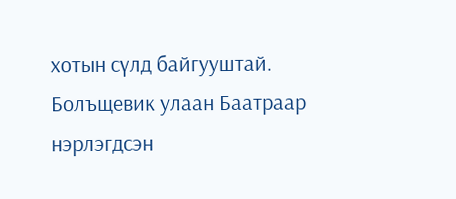хотын сүлд байгууштай.
Болъщевик улаан Баатраар нэрлэгдсэн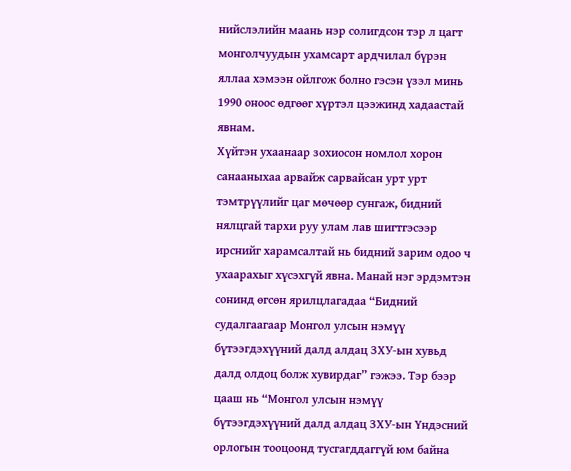нийслэлийн маань нэр солигдсон тэр л цагт монголчуудын ухамсарт ардчилал бүрэн яллаа хэмээн ойлгож болно гэсэн үзэл минь 1990 оноос өдгөөг хүртэл цээжинд хадаастай явнам.
Хүйтэн ухаанаар зохиосон номлол хорон санааныхаа арвайж сарвайсан урт урт тэмтрүүлийг цаг мөчөөр сунгаж, бидний нялцгай тархи руу улам лав шигтгэсээр ирснийг харамсалтай нь бидний зарим одоо ч ухаарахыг хүсэхгүй явна. Манай нэг эрдэмтэн сонинд өгсөн ярилцлагадаа “Бидний судалгаагаар Монгол улсын нэмүү бүтээгдэхүүний далд алдац ЗХУ-ын хувьд далд олдоц болж хувирдаг” гэжээ. Тэр бээр цааш нь “Монгол улсын нэмүү бүтээгдэхүүний далд алдац ЗХУ-ын Үндэсний орлогын тооцоонд тусгагддаггүй юм байна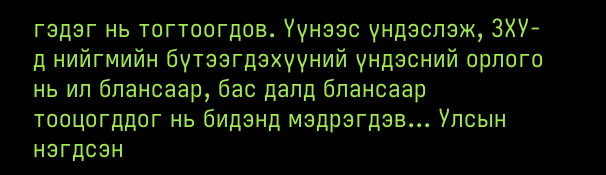гэдэг нь тогтоогдов. Үүнээс үндэслэж, ЗХУ-д нийгмийн бүтээгдэхүүний үндэсний орлого нь ил блансаар, бас далд блансаар тооцогддог нь бидэнд мэдрэгдэв... Улсын нэгдсэн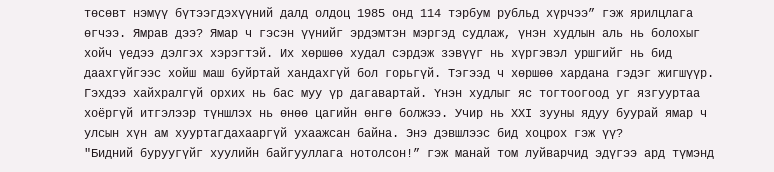төсөвт нэмүү бүтээгдэхүүний далд олдоц 1985 онд 114 тэрбум рубльд хүрчээ” гэж ярилцлага өгчээ. Ямрав дээ? Ямар ч гэсэн үүнийг эрдэмтэн мэргэд судлаж, үнэн худлын аль нь болохыг хойч үедээ дэлгэх хэрэгтэй. Их хөршөө худал сэрдэж зэвүүг нь хүргэвэл уршгийг нь бид даахгүйгээс хойш маш буйртай хандахгүй бол горьгүй. Тэгээд ч хөршөө хардана гэдэг жигшүүр. Гэхдээ хайхралгүй орхих нь бас муу үр дагавартай. Үнэн худлыг яс тогтоогоод уг язгууртаа хоёргүй итгэлээр түншлэх нь өнөө цагийн өнгө болжээ. Учир нь ХХI зууны ядуу буурай ямар ч улсын хүн ам хууртагдахааргүй ухаажсан байна. Энэ дэвшлээс бид хоцрох гэж үү?
"Бидний буруугүйг хуулийн байгууллага нотолсон!” гэж манай том луйварчид эдүгээ ард түмэнд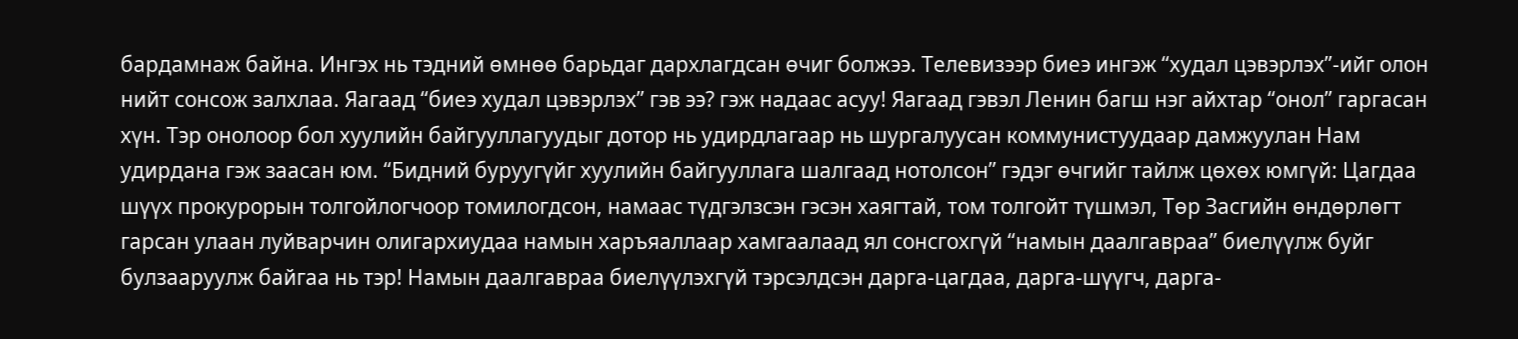бардамнаж байна. Ингэх нь тэдний өмнөө барьдаг дархлагдсан өчиг болжээ. Телевизээр биеэ ингэж “худал цэвэрлэх”-ийг олон нийт сонсож залхлаа. Яагаад “биеэ худал цэвэрлэх” гэв ээ? гэж надаас асуу! Яагаад гэвэл Ленин багш нэг айхтар “онол” гаргасан хүн. Тэр онолоор бол хуулийн байгууллагуудыг дотор нь удирдлагаар нь шургалуусан коммунистуудаар дамжуулан Нам удирдана гэж заасан юм. “Бидний буруугүйг хуулийн байгууллага шалгаад нотолсон” гэдэг өчгийг тайлж цөхөх юмгүй: Цагдаа шүүх прокурорын толгойлогчоор томилогдсон, намаас түдгэлзсэн гэсэн хаягтай, том толгойт түшмэл, Төр Засгийн өндөрлөгт гарсан улаан луйварчин олигархиудаа намын харъяаллаар хамгаалаад ял сонсгохгүй “намын даалгавраа” биелүүлж буйг булзааруулж байгаа нь тэр! Намын даалгавраа биелүүлэхгүй тэрсэлдсэн дарга-цагдаа, дарга-шүүгч, дарга-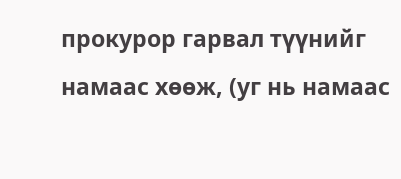прокурор гарвал түүнийг намаас хөөж, (уг нь намаас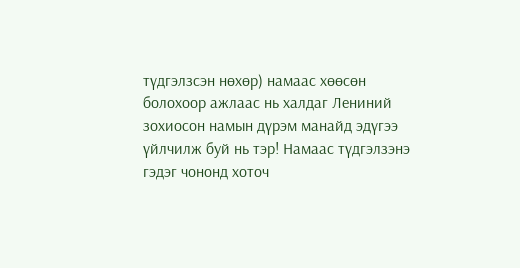түдгэлзсэн нөхөр) намаас хөөсөн болохоор ажлаас нь халдаг Лениний зохиосон намын дүрэм манайд эдүгээ үйлчилж буй нь тэр! Намаас түдгэлзэнэ гэдэг чононд хоточ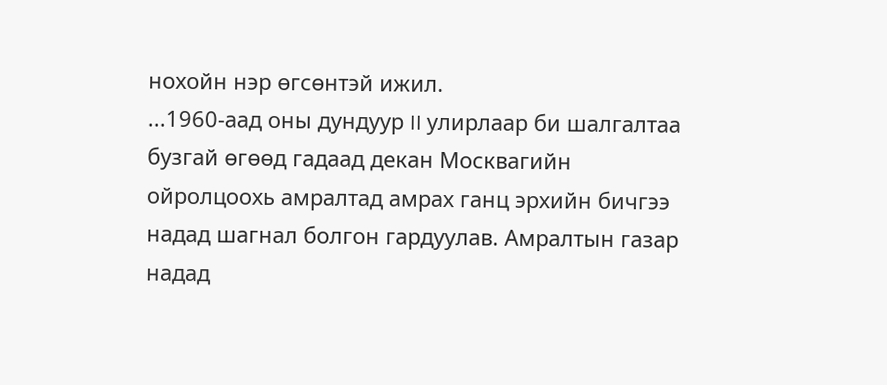нохойн нэр өгсөнтэй ижил.
...1960-аад оны дундуур II улирлаар би шалгалтаа бузгай өгөөд гадаад декан Москвагийн ойролцоохь амралтад амрах ганц эрхийн бичгээ надад шагнал болгон гардуулав. Амралтын газар надад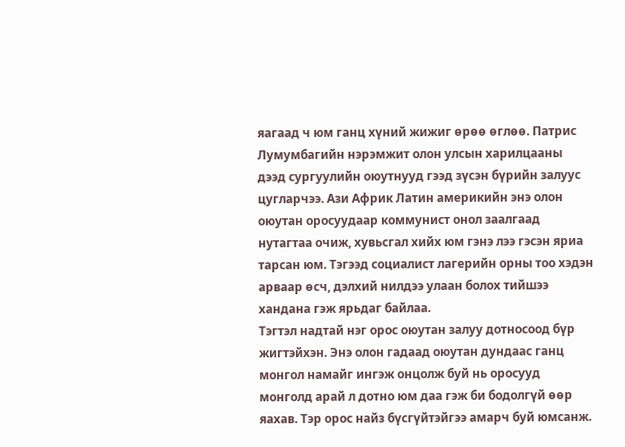яагаад ч юм ганц хүний жижиг өрөө өглөө. Патрис Лумумбагийн нэрэмжит олон улсын харилцааны дээд сургуулийн оюутнууд гээд зүсэн бүрийн залуус цугларчээ. Ази Африк Латин америкийн энэ олон оюутан оросуудаар коммунист онол заалгаад нутагтаа очиж, хувьсгал хийх юм гэнэ лээ гэсэн яриа тарсан юм. Тэгээд социалист лагерийн орны тоо хэдэн арваар өсч, дэлхий нилдээ улаан болох тийшээ хандана гэж ярьдаг байлаа.
Тэгтэл надтай нэг орос оюутан залуу дотносоод бүр жигтэйхэн. Энэ олон гадаад оюутан дундаас ганц монгол намайг ингэж онцолж буй нь оросууд монголд арай л дотно юм даа гэж би бодолгүй өөр яахав. Тэр орос найз бүсгүйтэйгээ амарч буй юмсанж.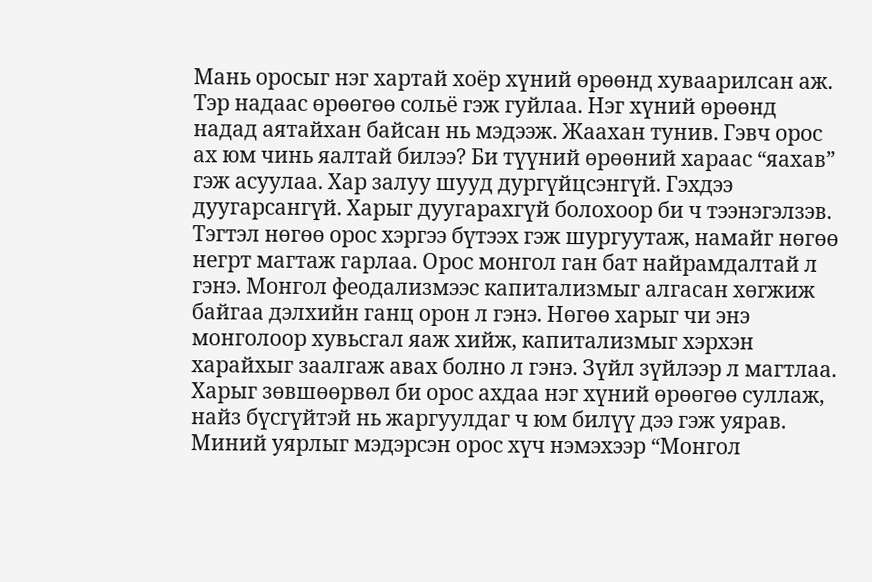Мань оросыг нэг хартай хоёр хүний өрөөнд хуваарилсан аж. Тэр надаас өрөөгөө сольё гэж гуйлаа. Нэг хүний өрөөнд надад аятайхан байсан нь мэдээж. Жаахан тунив. Гэвч орос ах юм чинь яалтай билээ? Би түүний өрөөний хараас “яахав” гэж асуулаа. Хар залуу шууд дургүйцсэнгүй. Гэхдээ дуугарсангүй. Харыг дуугарахгүй болохоор би ч тээнэгэлзэв. Тэгтэл нөгөө орос хэргээ бүтээх гэж шургуутаж, намайг нөгөө негрт магтаж гарлаа. Орос монгол ган бат найрамдалтай л гэнэ. Монгол феодализмээс капитализмыг алгасан хөгжиж байгаа дэлхийн ганц орон л гэнэ. Нөгөө харыг чи энэ монголоор хувьсгал яаж хийж, капитализмыг хэрхэн харайхыг заалгаж авах болно л гэнэ. Зүйл зүйлээр л магтлаа.
Харыг зөвшөөрвөл би орос ахдаа нэг хүний өрөөгөө суллаж, найз бүсгүйтэй нь жаргуулдаг ч юм билүү дээ гэж уярав. Миний уярлыг мэдэрсэн орос хүч нэмэхээр “Монгол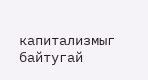капитализмыг байтугай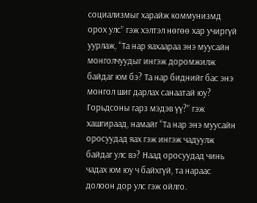социализмыг харайж коммунизмд орох улс” гэж хэлтэл нөгөө хар учиргүй уурлаж, “Та нар яахаараа энэ муусайн монголчуудыг ингэж доромжилж байдаг юм бэ? Та нар биднийг бас энэ монгол шиг дарлах санаатай юу? Горьдсоны гарз мэдэв үү?” гэж хашгираад, намайг “Та нар энэ муусайн оросуудад яах гэж ингэж чадуулж байдаг улс вэ? Наад оросуудад чинь чадах юм юу ч байхгүй, та нараас долоон дор улс гэж ойлго.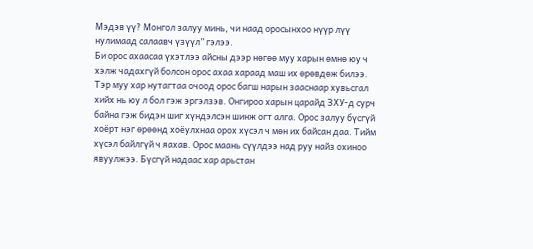Мэдэв үү? Монгол залуу минь, чи наад оросынхоо нүүр лүү нулимаад салаавч үзүүл” гэлээ.
Би орос ахаасаа үхэтлээ айсны дээр нөгөө муу харын өмнө юу ч хэлж чадахгүй болсон орос ахаа хараад маш их өрөвдөж билээ. Тэр муу хар нутагтаа очоод орос багш нарын зааснаар хувьсгал хийх нь юу л бол гэж эргэлзэв. Онгироо харын царайд ЗХУ-д сурч байна гэж бидэн шиг хүндэлсэн шинж огт алга. Орос залуу бүсгүй хоёрт нэг өрөөнд хоёулхнаа орох хүсэл ч мөн их байсан даа. Тийм хүсэл байлгүй ч яахав. Орос маань сүүлдээ над руу найз охиноо явуулжээ. Бүсгүй надаас хар арьстан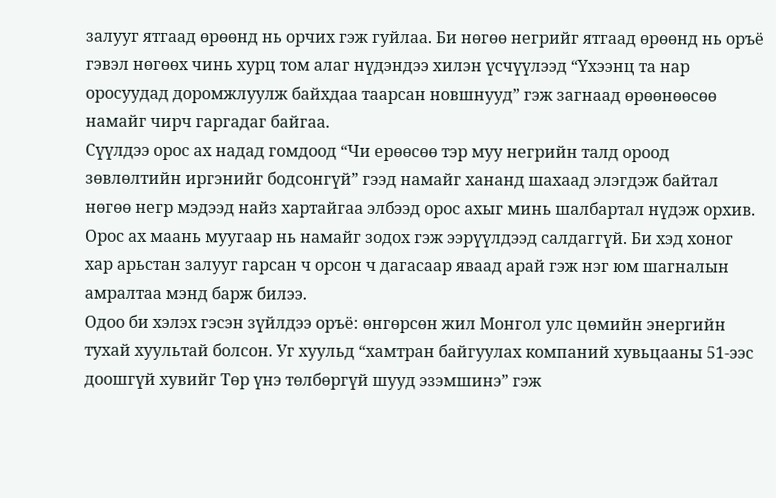залууг ятгаад өрөөнд нь орчих гэж гуйлаа. Би нөгөө негрийг ятгаад өрөөнд нь оръё гэвэл нөгөөх чинь хурц том алаг нүдэндээ хилэн үсчүүлээд “Үхээнц та нар оросуудад доромжлуулж байхдаа таарсан новшнууд” гэж загнаад өрөөнөөсөө намайг чирч гаргадаг байгаа.
Сүүлдээ орос ах надад гомдоод “Чи ерөөсөө тэр муу негрийн талд ороод зөвлөлтийн иргэнийг бодсонгүй” гээд намайг хананд шахаад элэгдэж байтал нөгөө негр мэдээд найз хартайгаа элбээд орос ахыг минь шалбартал нүдэж орхив. Орос ах маань муугаар нь намайг зодох гэж ээрүүлдээд салдаггүй. Би хэд хоног хар арьстан залууг гарсан ч орсон ч дагасаар яваад арай гэж нэг юм шагналын амралтаа мэнд барж билээ.
Одоо би хэлэх гэсэн зүйлдээ оръё: өнгөрсөн жил Монгол улс цөмийн энергийн тухай хуультай болсон. Уг хуульд “хамтран байгуулах компаний хувьцааны 51-ээс доошгүй хувийг Төр үнэ төлбөргүй шууд эзэмшинэ” гэж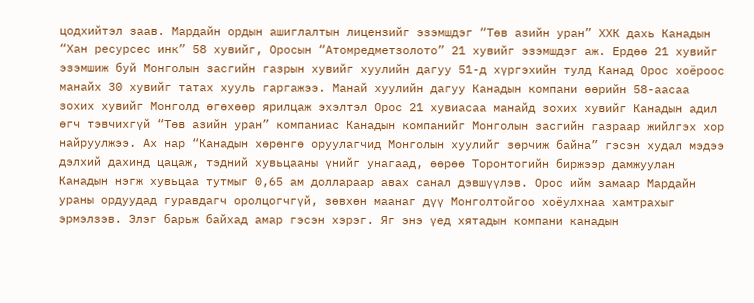цодхийтэл заав. Мардайн ордын ашиглалтын лицензийг эзэмшдэг “Төв азийн уран” ХХК дахь Канадын “Хан ресурсес инк” 58 хувийг, Оросын “Атомредметзолото” 21 хувийг эзэмшдэг аж. Ердөө 21 хувийг эзэмшиж буй Монголын засгийн газрын хувийг хуулийн дагуу 51-д хүргэхийн тулд Канад Орос хоёроос манайх 30 хувийг татах хууль гаргажээ. Манай хуулийн дагуу Канадын компани өөрийн 58-аасаа зохих хувийг Монголд өгөхөөр ярилцаж эхэлтэл Орос 21 хувиасаа манайд зохих хувийг Канадын адил өгч тэвчихгүй “Төв азийн уран” компаниас Канадын компанийг Монголын засгийн газраар жийлгэх хор найруулжээ. Ах нар “Канадын хөрөнгө оруулагчид Монголын хуулийг зөрчиж байна” гэсэн худал мэдээ дэлхий дахинд цацаж, тэдний хувьцааны үнийг унагаад, өөрөө Торонтогийн биржээр дамжуулан Канадын нэгж хувьцаа тутмыг 0,65 ам доллараар авах санал дэвшүүлэв. Орос ийм замаар Мардайн ураны ордуудад гуравдагч оролцогчгүй, зөвхөн маанаг дүү Монголтойгоо хоёулхнаа хамтрахыг эрмэлзэв. Элэг барьж байхад амар гэсэн хэрэг. Яг энэ үед хятадын компани канадын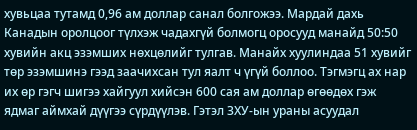хувьцаа тутамд 0,96 ам доллар санал болгожээ. Мардай дахь Канадын оролцоог түлхэж чадахгүй болмогц оросууд манайд 50:50 хувийн акц эзэмших нөхцөлийг тулгав. Манайх хуулиндаа 51 хувийг төр эзэмшинэ гээд заачихсан тул яалт ч үгүй боллоо. Тэгмэгц ах нар их өр гэгч шигээ хайгуул хийсэн 600 сая ам доллар өгөөдөх гэж ядмаг аймхай дүүгээ сүрдүүлэв. Гэтэл ЗХУ-ын ураны асуудал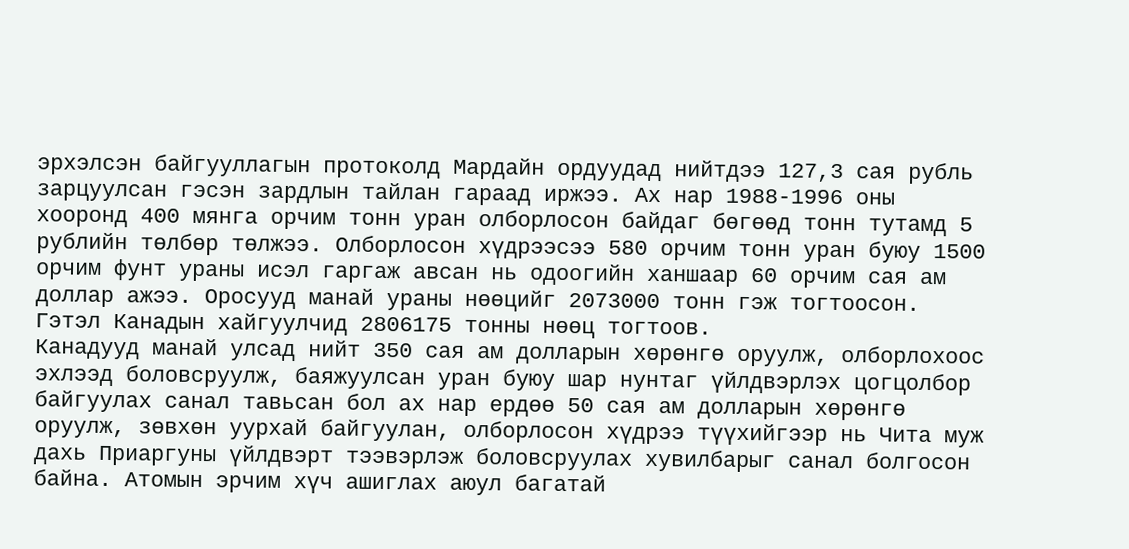эрхэлсэн байгууллагын протоколд Мардайн ордуудад нийтдээ 127,3 сая рубль зарцуулсан гэсэн зардлын тайлан гараад иржээ. Ах нар 1988-1996 оны хооронд 400 мянга орчим тонн уран олборлосон байдаг бөгөөд тонн тутамд 5 рублийн төлбөр төлжээ. Олборлосон хүдрээсээ 580 орчим тонн уран буюу 1500 орчим фунт ураны исэл гаргаж авсан нь одоогийн ханшаар 60 орчим сая ам доллар ажээ. Оросууд манай ураны нөөцийг 2073000 тонн гэж тогтоосон. Гэтэл Канадын хайгуулчид 2806175 тонны нөөц тогтоов.
Канадууд манай улсад нийт 350 сая ам долларын хөрөнгө оруулж, олборлохоос эхлээд боловсруулж, баяжуулсан уран буюу шар нунтаг үйлдвэрлэх цогцолбор байгуулах санал тавьсан бол ах нар ердөө 50 сая ам долларын хөрөнгө оруулж, зөвхөн уурхай байгуулан, олборлосон хүдрээ түүхийгээр нь Чита муж дахь Приаргуны үйлдвэрт тээвэрлэж боловсруулах хувилбарыг санал болгосон байна. Атомын эрчим хүч ашиглах аюул багатай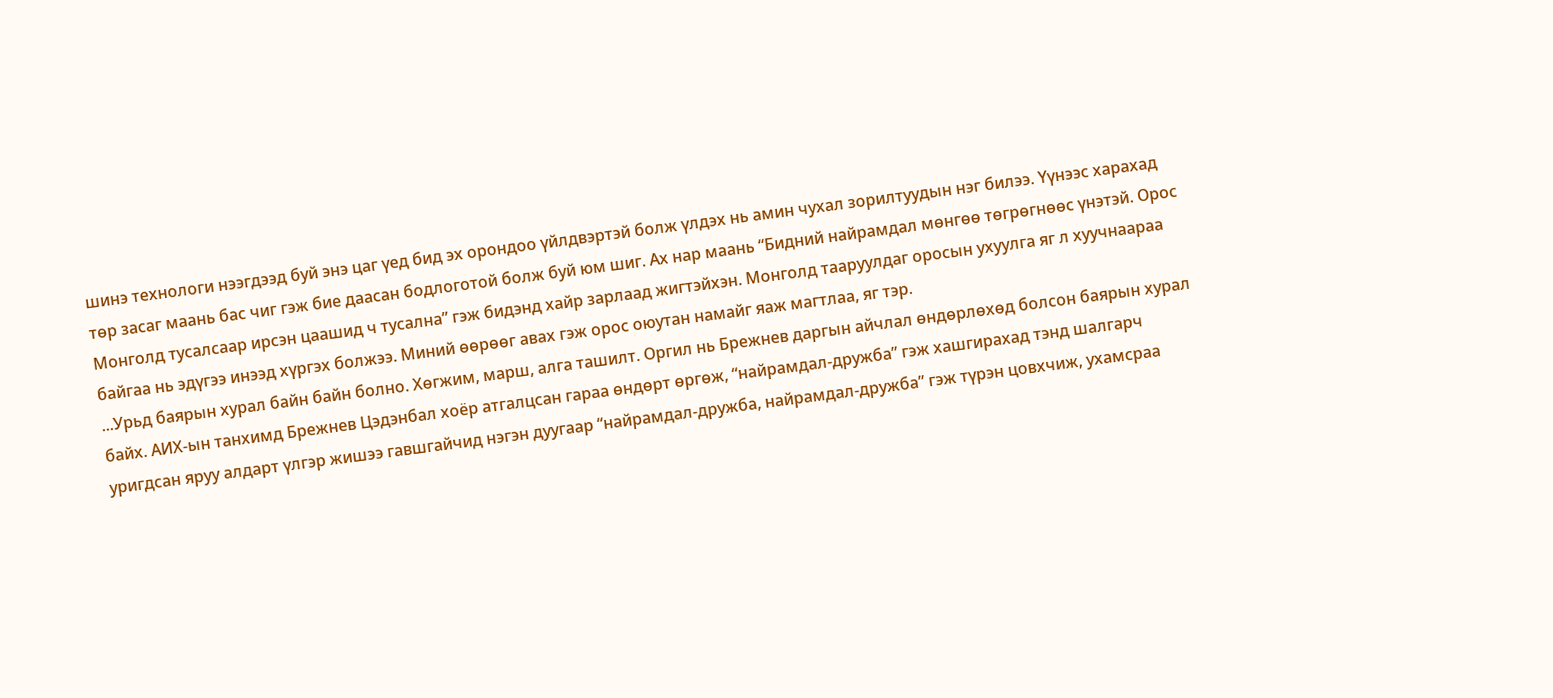шинэ технологи нээгдээд буй энэ цаг үед бид эх орондоо үйлдвэртэй болж үлдэх нь амин чухал зорилтуудын нэг билээ. Үүнээс харахад төр засаг маань бас чиг гэж бие даасан бодлоготой болж буй юм шиг. Ах нар маань “Бидний найрамдал мөнгөө төгрөгнөөс үнэтэй. Орос Монголд тусалсаар ирсэн цаашид ч тусална” гэж бидэнд хайр зарлаад жигтэйхэн. Монголд тааруулдаг оросын ухуулга яг л хуучнаараа байгаа нь эдүгээ инээд хүргэх болжээ. Миний өөрөөг авах гэж орос оюутан намайг яаж магтлаа, яг тэр.
...Урьд баярын хурал байн байн болно. Хөгжим, марш, алга ташилт. Оргил нь Брежнев даргын айчлал өндөрлөхөд болсон баярын хурал байх. АИХ-ын танхимд Брежнев Цэдэнбал хоёр атгалцсан гараа өндөрт өргөж, “найрамдал-дружба” гэж хашгирахад тэнд шалгарч уригдсан яруу алдарт үлгэр жишээ гавшгайчид нэгэн дуугаар “найрамдал-дружба, найрамдал-дружба” гэж түрэн цовхчиж, ухамсраа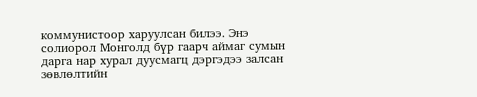коммунистоор харуулсан билээ. Энэ солиорол Монголд бүр гаарч аймаг сумын дарга нар хурал дуусмагц дэргэдээ залсан зөвлөлтийн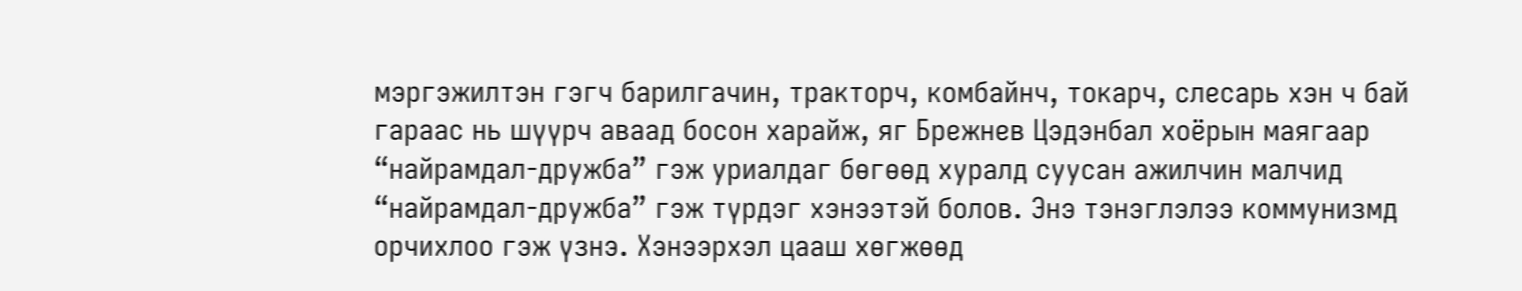мэргэжилтэн гэгч барилгачин, тракторч, комбайнч, токарч, слесарь хэн ч бай гараас нь шүүрч аваад босон харайж, яг Брежнев Цэдэнбал хоёрын маягаар “найрамдал-дружба” гэж уриалдаг бөгөөд хуралд суусан ажилчин малчид “найрамдал-дружба” гэж түрдэг хэнээтэй болов. Энэ тэнэглэлээ коммунизмд орчихлоо гэж үзнэ. Хэнээрхэл цааш хөгжөөд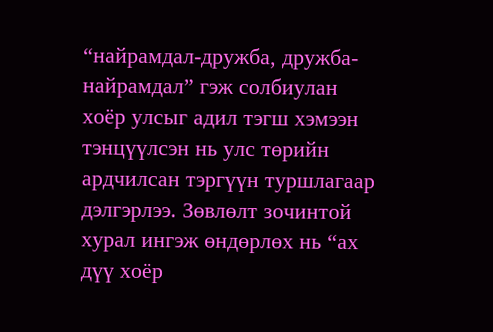“найрамдал-дружба, дружба-найрамдал” гэж солбиулан хоёр улсыг адил тэгш хэмээн тэнцүүлсэн нь улс төрийн ардчилсан тэргүүн туршлагаар дэлгэрлээ. Зөвлөлт зочинтой хурал ингэж өндөрлөх нь “ах дүү хоёр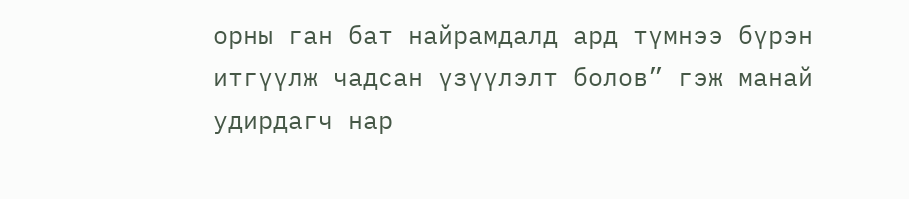орны ган бат найрамдалд ард түмнээ бүрэн итгүүлж чадсан үзүүлэлт болов” гэж манай удирдагч нар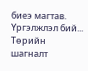биеэ магтав.
Үргэлжлэл бий...
Төрийн шагналт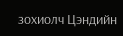зохиолч Цэндийн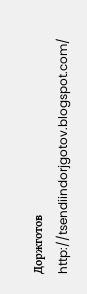Доржготов
http://tsendiindorjgotov.blogspot.com/